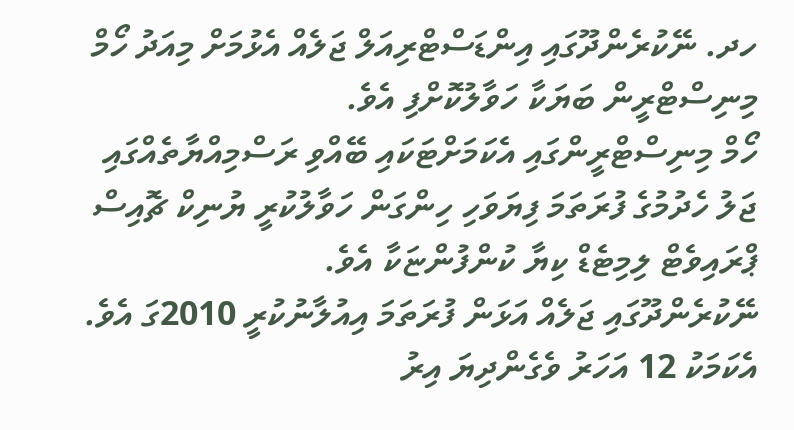ހދ. ނޭކުރެންދޫގައި އިންޑަސްޓްރިއަލް ޖަލެއް އެޅުމަށް މިއަދު ހޯމް މިނިސްޓްރީން ބަޔަކާ ހަވާލުކޮށްފި އެވެ.
ހޯމް މިނިސްޓްރީންގައި އެކަމަށްޓަކައި ބޭއްވި ރަސްމިއްޔާތެއްގައި ޖަލު ހެދުމުގެ ފުރަތަމަ ފިޔަވަހި ހިންގަން ހަވާލުކުރީ ޔުނިކް ޗޮއިސް ޕްރައިވެޓް ލިމިޓެޑް ކިޔާ ކުންފުންޏަކާ އެވެ.
ނޭކުރެންދޫގައި ޖަލެއް އަޅަން ފުރަތަމަ އިއުލާނުކުރީ 2010ގަ އެވެ. އެކަމަކު 12 އަހަރު ވެގެންދިޔަ އިރު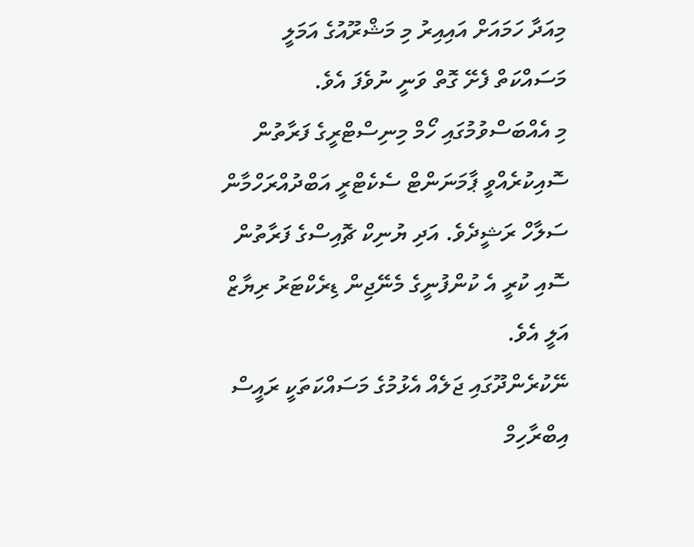މިއަދާ ހަމައަށް އައިއިރު މި މަޝްރޫއުގެ އަމަލީ މަސައްކަތް ފެށޭ ގޮތް ވަނީ ނުވެފަ އެވެ.
މި އެއްބަސްވުމުގައި ހޯމް މިނިސްޓްރީގެ ފަރާތުން ސޮއިކުރެއްވީ ޕާމަނަންޓް ސެކެޓްރީ އަބްދުއްރަހްމާން ސަލާހް ރަޝީދެވެ. އަދި ޔުނިކް ޗޮއިސްގެ ފަރާތުން ސޮއި ކުރީ އެ ކުންފުނީގެ މެނޭޖިން ޑިރެކްޓަރު ރިޔާޒް އަލީ އެވެ.
ނޭކުރެންދޫގައި ޖަލެއް އެޅުމުގެ މަސައްކަތަކީ ރައީސް އިބްރާހިމް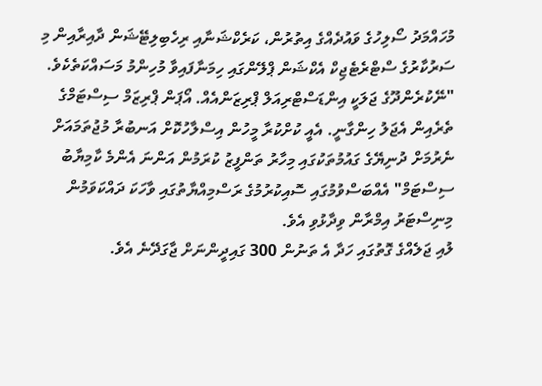މުހައްމަދު ސޯލިހުގެ ވައުދެއްގެ އިތުރުން، ކަރެކްޝަނާއި ރިހެބިލިޓޭޝަން ދާއިރާއިން މި ސަރުކާރުގެ ސްޓްރެޓެޖިކް އެކްޝަން ޕްލޭންގައި ހިމަނާފައިވާ މުހިންމު މަސައްކަތެކެވެ.
"ނޭކުރެންދޫގެ ޖަލަކީ އިންޑަސްޓްރިއަލް ޕްރިޒަންއެއް. އޯޕަން ޕްރިޒަމް ސިސްޓަމްގެ ތެރެއިން އެޖަލު ހިންގާނީ. އެއީ ކުށްކުރާ މީހުން އިސްލާހުކޮށް އަނބުރާ މުޖުތަމައަށް ނެރުމަށް ދުނިޔޭގެ ގައުމުތަކުގައި މިހާރު ތަންފީޒު ކުރަމުން އަންނަ އެންމެ ކާމިޔާބު ސިސްޓަމް" އެއްބަސްވުމުގައި ސޮއިކުރުމުގެ ރަސްމިއްޔާތުގައި ވާހަކަ ދައްކަވަމުން މިނިސްޓަރު އިމްރާން ވިދާޅުވި އެވެ.
ލުއި ޖަލެއްގެ ގޮތުގައި ހަދާ އެ ތަނުން 300 ގައިދީންނަށް ޖާގަދޭނެ އެވެ.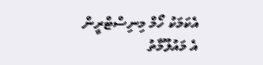އެކަމަކު ހޯމް މިނިސްޓްރީން އެ މައުލޫމާތު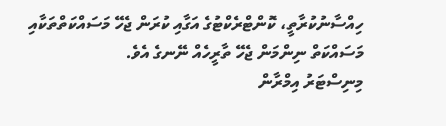ހިއްސާނުކުރާތީ، ކޮންޓްރެކްޓުގެ އަގާއި ކުރަން ޖެހޭ މަސައްކަތްތަކާއި މަސައްކަތް ނިންމަން ޖެހޭ ތާރީހެއް ނޭނގެ އެވެ.
މިނިސްޓަރު އިމްރާން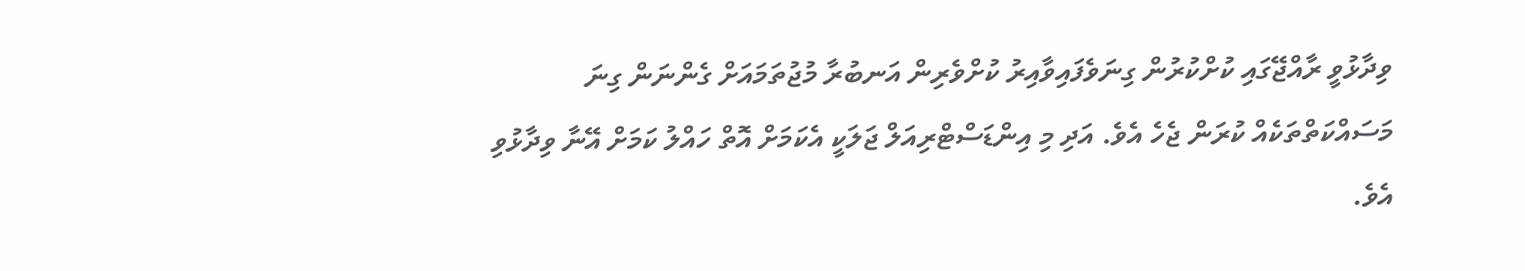ވިދާޅުވީ ރާއްޖޭގައި ކުށްކުރުން ގިނަވެފައިވާއިރު ކުށްވެރިން އަނބުރާ މުޖުތަމައަށް ގެންނަން ގިނަ މަސައްކަތްތަކެއް ކުރަން ޖެހެ އެވެ. އަދި މި އިންޑަސްޓްރިއަލް ޖަލަކީ އެކަމަށް އޮތް ހައްލު ކަމަށް އޭނާ ވިދާޅުވި އެވެ.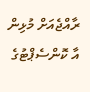ރާއްޖެއަށް މުޅިން އާ ކޮންސެޕްޓުގެ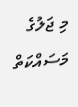މި ޖަލުގެ މަސައްކަތް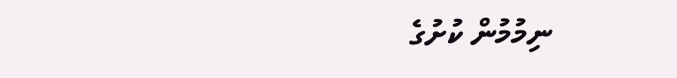ނިމުމުން ކުށުގެ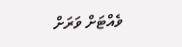ވެއްޓަށް ވަރަށް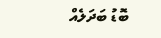ބޮޑު ބަދަލެއް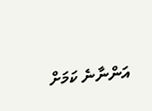އަންނާނެ ކަމަށް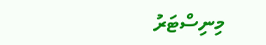މިނިސްޓަރު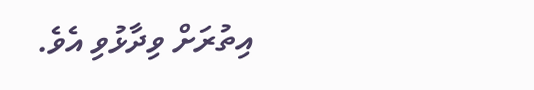އިތުރަށް ވިދާޅުވި އެވެ.